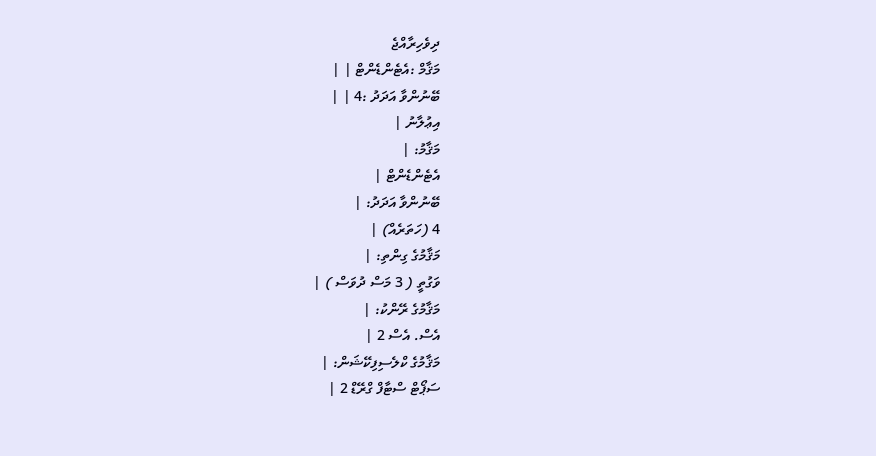ދިވެހިރާއްޖެ
މަޤާމް :އެޓެންޑެންޓް | |
ބޭނުންވާ އަދަދު :4 | |
އިޢުލާނު |
މަޤާމު: |
އެޓެންޑެންޓް |
ބޭނުންވާ އަދަދު: |
4 (ހަތަރެއް) |
މަޤާމުގެ ގިންތި: |
ވަގުތީ ( 3 މަސް ދުވަސް ) |
މަޤާމުގެ ރޭންކު: |
އެސް. އެސް 2 |
މަޤާމުގެ ކްލެސިފިކޭޝަން: |
ސަޕޯޓް ސްޓާފް ގްރޭޑް 2 |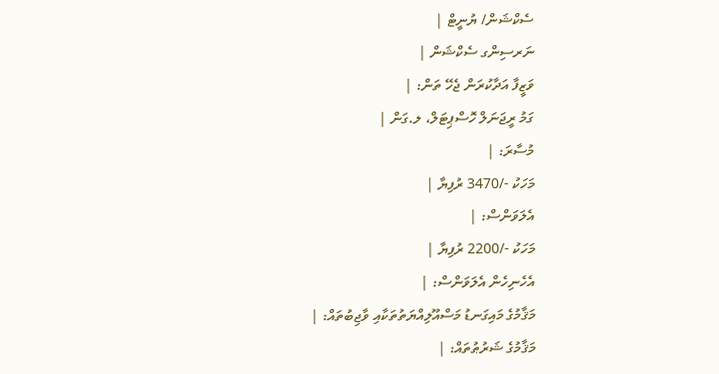ސެކްޝަން/ ޔުނީޓް |
ނަރސިންގ ސެކްޝަން |
ވަޒީފާ އަދާކުރަން ޖެހޭ ތަން: |
ގަމު ރީޖަނަލް ހޮސްޕިޓަލް، ލ.ގަން |
މުސާރަ: |
މަހަކު -/3470 ރުފިޔާ |
އެލަވަންސް: |
މަހަކު -/2200 ރުފިޔާ |
އެހެނިހެން އެލަވަންސް: |
މަޤާމުގެ މައިގަނޑު މަސްއޫލިއްޔަތުތަކާއި ވާޖިބުތައް: |
މަޤާމުގެ ޝަރުޠުތައް: |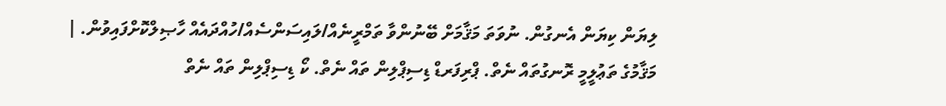ލިޔަން ކިޔަން އެނގުން. ނުވަތަ މަޤާމަށް ބޭނުންވާ ތަމްރީނެއް/ލައިސަންސެއް/ހުއްދައެއް ހާޞިލްކޮށްފައިވުން. |
މަޤާމުގެ ތަޢުލީމީ ރޮނގުތައް ނެތް. ޕްރިފަރޑް ޑިސިޕްލިން ތައް ނެތް. ކޯ ޑިސިޕްލިން ތައް ނެތް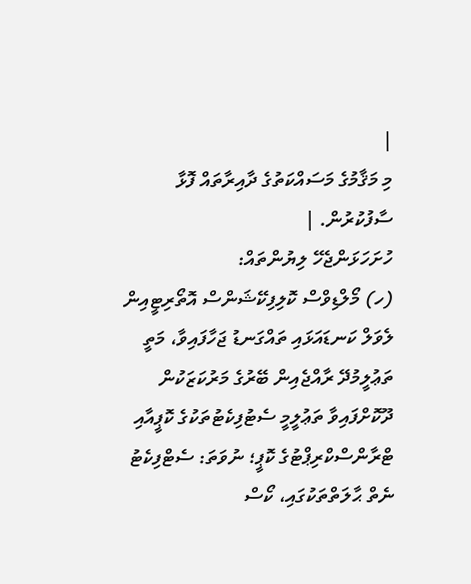|
މި މަޤާމުގެ މަސައްކަތުގެ ދާއިރާތައް ފޮޅާ ސާފުކުރުން. |
ހުށަހަޅަންޖެހޭ ލިޔުންތައް:
(ހ) މޯލްޑިވްސް ކޮލިފިކޭޝަންސް އޮތޯރިޓީއިން ލެވަލް ކަނޑައަޅައި ތައްގަނޑު ޖަހާފައިވާ، މަތީ ތަޢުލީމުދޭ ރާއްޖެއިން ބޭރުގެ މަރުކަޒަކުން ދޫކޮށްފައިވާ ތަޢުލީމީ ސެޓުފިކެޓުތަކުގެ ކޮޕީއާއި ޓްރާންސްކްރިޕްޓުގެ ކޮޕީ؛ ނުވަތަ: ސެޓްފިކެޓު ނެތް ޙާލަތްތަކުގައި، ކޯސް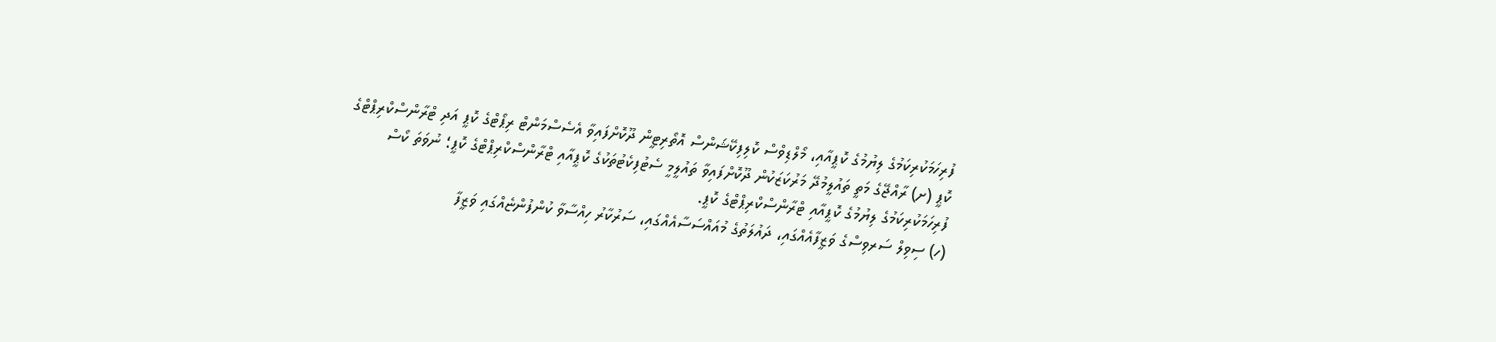ފުރިހަމަކުރިކަމުގެ ލިޔުމުގެ ކޮޕީއާއި، މޯލްޑިވްސް ކޮލިފިކޭޝަންސް އޮތޯރިޓީން ދޫކޮށްފައިވާ އެސެސްމަންޓް ރިޕޯޓްގެ ކޮޕީ އަދި ޓްރާންސްކްރިޕްޓްގެ ކޮޕީ (ށ) ރާއްޖޭގެ މަތީ ތައުލީމުދޭ މަރުކަޒަކުން ދޫކޮށްފައިވާ ތައުލީމީ ސެޓުފިކެޓުތަކުގެ ކޮޕީއާއި ޓްރާންސްކްރިޕްޓްގެ ކޮޕީ؛ ނުވަތަ ކޯސް ފުރިހަމަކުރިކަމުގެ ލިޔުމުގެ ކޮޕީއާއި ޓްރާންސްކްރިޕްޓްގެ ކޮޕީ.
(ހ) ސިވިލް ސަރވިސްގެ ވަޒީފާއެއްގައި، ދައުލަތުގެ މުއައްސަސާއެއްގައި، ސަރުކާރު ހިއްސާވާ ކުންފުންޏެއްގައި ވަޒީފާ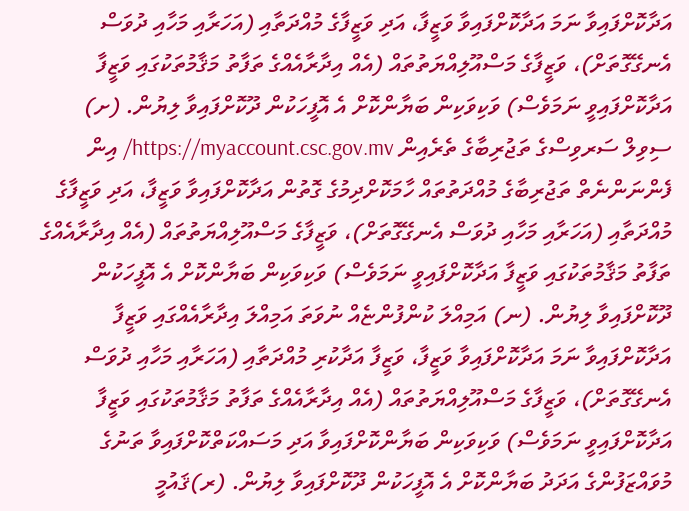އަދާކޮށްފައިވާ ނަމަ އަދާކޮށްފައިވާ ވަޒީފާ، އަދި ވަޒީފާގެ މުއްދަތާއި (އަހަރާއި މަހާއި ދުވަސް އެނގޭގޮތަށް)، ވަޒީފާގެ މަސްއޫލިއްޔަތުތައް (އެއް އިދާރާއެއްގެ ތަފާތު މަޤާމުތަކުގައި ވަޒީފާ އަދާކޮށްފައިވީ ނަމަވެސް) ވަކިވަކިން ބަޔާންކޮށް އެ އޮފީހަކުން ދޫކޮށްފައިވާ ލިޔުން. (ށ) ސިވިލް ސަރވިސްގެ ތަޖުރިބާގެ ތެރެއިން https://myaccount.csc.gov.mv/ އިން ފެންނަންނެތް ތަޖުރިބާގެ މުއްދަތުތައް ހާމަކޮށްދިމުގެ ގޮތުން އަދާކޮށްފައިވާ ވަޒީފާ، އަދި ވަޒީފާގެ މުއްދަތާއި (އަހަރާއި މަހާއި ދުވަސް އެނގޭގޮތަށް)، ވަޒީފާގެ މަސްއޫލިއްޔަތުތައް (އެއް އިދާރާއެއްގެ ތަފާތު މަޤާމުތަކުގައި ވަޒީފާ އަދާކޮށްފައިވީ ނަމަވެސް) ވަކިވަކިން ބަޔާންކޮށް އެ އޮފީހަކުން ދޫކޮށްފައިވާ ލިޔުން. (ނ) އަމިއްލަ ކުންފުންޏެއް ނުވަތަ އަމިއްލަ އިދާރާއެއްގައި ވަޒީފާ އަދާކޮށްފައިވާ ނަމަ އަދާކޮށްފައިވާ ވަޒީފާ، ވަޒީފާ އަދާކުރި މުއްދަތާއި (އަހަރާއި މަހާއި ދުވަސް އެނގޭގޮތަށް)، ވަޒީފާގެ މަސްއޫލިއްޔަތުތައް (އެއް އިދާރާއެއްގެ ތަފާތު މަޤާމުތަކުގައި ވަޒީފާ އަދާކޮށްފައިވީ ނަމަވެސް) ވަކިވަކިން ބަޔާންކޮށްފައިވާ އަދި މަސައްކަތްކޮށްފައިވާ ތަނުގެ މުވައްޒަފުންގެ އަދަދު ބަޔާންކޮށް އެ އޮފީހަކުން ދޫކޮށްފައިވާ ލިޔުން. (ރ)ޤައުމީ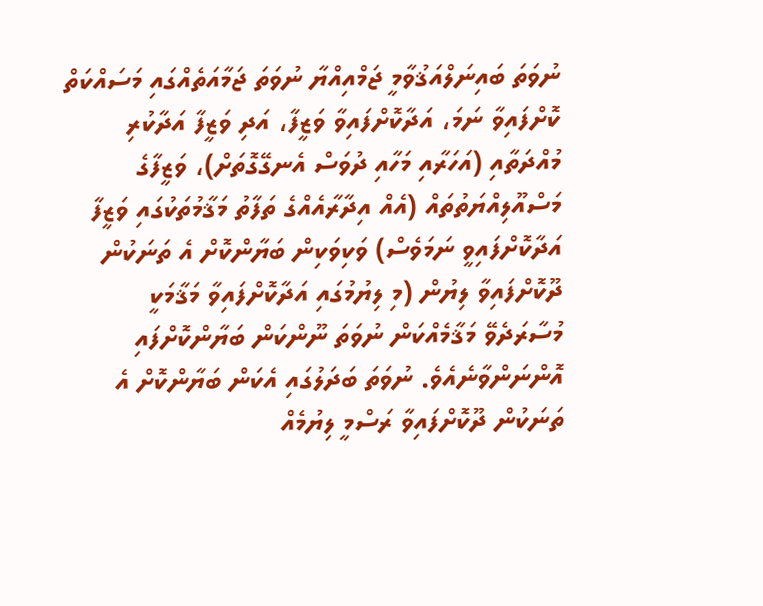ނުވަތަ ބައިނަލްއަޤުވާމީ ޖަމްއިއްޔާ ނުވަތަ ޖަމާއަތެއްގައި މަސައްކަތް ކޮށްފައިވާ ނަމަ، އަދާކޮށްފައިވާ ވަޒީފާ، އަދި ވަޒީފާ އަދާކުރި މުއްދަތާއި (އަހަރާއި މަހާއި ދުވަސް އެނގޭގޮތަށް)، ވަޒީފާގެ މަސްއޫލިއްޔަތުތައް (އެއް އިދާރާއެއްގެ ތަފާތު މަޤާމުތަކުގައި ވަޒީފާ އަދާކޮށްފައިވީ ނަމަވެސް) ވަކިވަކިން ބަޔާންކޮށް އެ ތަނަކުން ދޫކޮށްފައިވާ ލިޔުން (މި ލިޔުމުގައި އަދާކޮށްފައިވާ މަޤާމަކީ މުސާރަދެވޭ މަޤާމެއްކަން ނުވަތަ ނޫންކަން ބަޔާންކޮށްފައި އޮންނަންވާނެއެވެ. ނުވަތަ ބަދަލުގައި އެކަން ބަޔާންކޮށް އެ ތަނަކުން ދޫކޮށްފައިވާ ރަސްމީ ލިޔުމެއް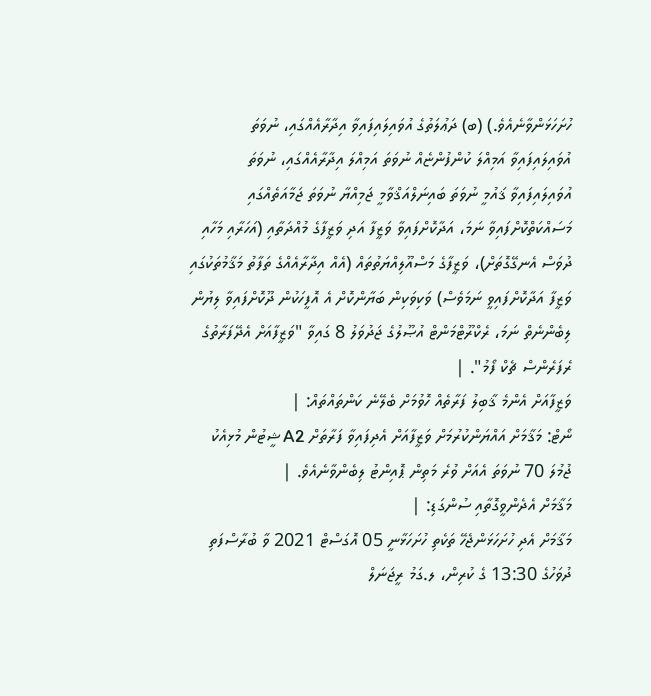ހުށަހަޅަންވާނެއެވެ.) (ބ) ދަޢުލަތުގެ އުވައިލައިފައިވާ އިދާރާއެއްގައި، ނުވަތަ އުވައިލައިފައިވާ އަމިއްލަ ކުންފުންޏެއް ނުވަތަ އަމިއްލަ އިދާރާއެއްގައި، ނުވަތަ އުވައިލައިފައިވާ ޤައުމީ ނުވަތަ ބައިނަލްއަޤްވާމީ ޖަމިއްޔާ ނުވަތަ ޖަމާއަތެއްގައި މަސައްކަތްކޮށްފައިވާ ނަމަ، އަދާކޮށްފައިވާ ވަޒީފާ އަދި ވަޒީފާގެ މުއްދަތާއި (އަހަރާއި މަހާއި ދުވަސް އެނގޭގޮތަށް)، ވަޒީފާގެ މަސްއޫލިއްޔަތުތައް (އެއް އިދާރާއެއްގެ ތަފާތު މަޤާމުތަކުގައި ވަޒީފާ އަދާކޮށްފައިވީ ނަމަވެސް) ވަކިވަކިން ބަޔާންކޮށް އެ އޮފީހަކުން ދޫކޮށްފައިވާ ލިޔުން ލިބެންނެތް ނަމަ، ރެކްރޫޓްމަންޓް އުޞޫލުގެ ޖަދުވަލު 8 ގައިވާ "ވަޒީފާއަށް އެދޭފަރާތުގެ ރެފަރެންސް ޗެކް ފޯމު". |
ވަޒީފާއަށް އެންމެ ޤާބިލު ފަރާތެއް ހޮވުމަށް ބެލޭނެ ކަންތައްތައް: |
ނޯޓް: މަޤާމަށް އައްޔަންކުރުމަށް ވަޒީފާއަށް އެދިފައިވާ ފަރާތަށް A2 ޝީޓުން މުޅިއެކު ޖުމުލަ 70 ނުވަތަ އެއަށް ވުރެ މަތިން ޕޮއިންޓު ލިބެންވާނެއެވެ. |
މަޤާމަށް އެދެންވީގޮތާއި ސުންގަޑި: |
މަޤާމަށް އެދި ހުށަހަޅަންޖެހޭ ތަކެތި ހުށަހަޅާނީ 05 އޮގަސްޓް 2021 ވާ ބުރާސްފަތި ދުވަހުގެ 13:30 ގެ ކުރިން، ލ.ގަމު ރީޖަނަލް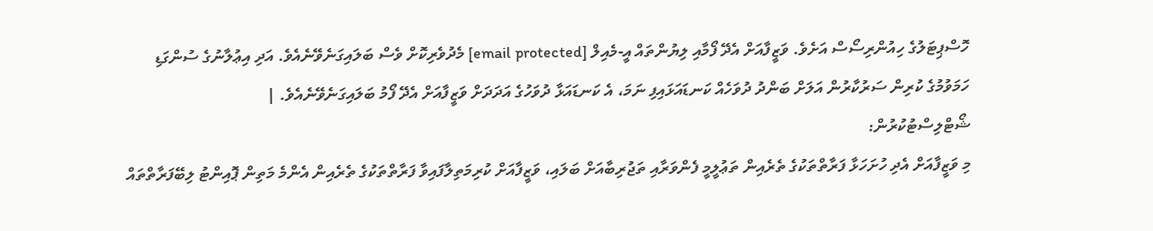ހޮސްޕިޓަލުގެ ހިއުންރިސޯސް އަށެވެ. ވަޒީފާއަށް އެދޭ ފޯމާއި ލިޔުންތައް އީ-މެއިލް [email protected] މެދުވެރިކޮށް ވެސް ބަލައިގަނެވޭނެއެވެ. އަދި އިޢުލާނުގެ ސުންގަޑި ހަމަވުމުގެ ކުރިން ސަރުކާރުން އަލަށް ބަންދު ދުވަހެއް ކަނޑައަޅައިފި ނަމަ، އެ ކަނޑައަޅާ ދުވަހުގެ އަދަދަށް ވަޒީފާއަށް އެދޭ ފޯމު ބަލައިގަނެވޭނެއެވެ. |
ޝޯޓްލިސްޓުކުރުން:
މި ވަޒީފާއަށް އެދި ހުށަހަޅާ ފަރާތްތަކުގެ ތެރެއިން ތަޢުލީމީ ފެންވަރާއި ތަޖުރިބާއަށް ބަލައި، ވަޒީފާއަށް ކުރިމަތިލާފައިވާ ފަރާތްތަކުގެ ތެރެއިން އެންމެ މަތިން ޕޮއިންޓު ލިބޭފަރާތްތައް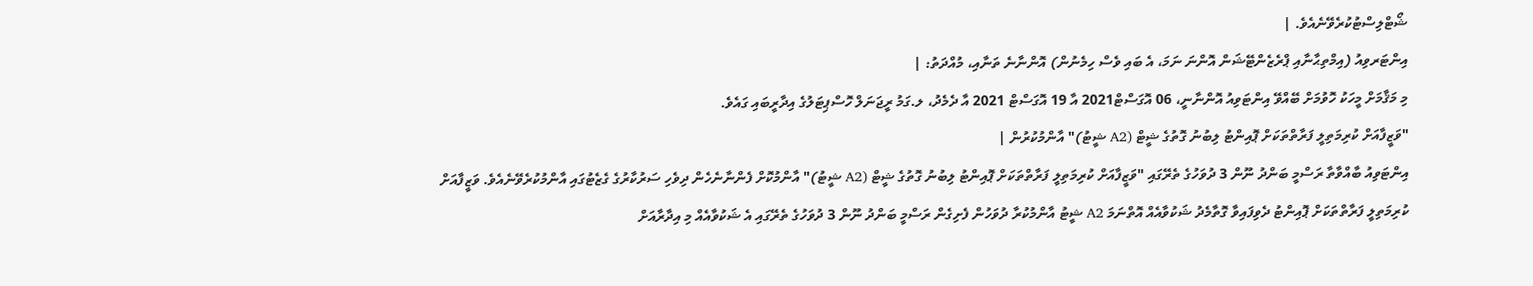ޝޯޓްލިސްޓުކުރެވޭނެއެވެ. |
އިންޓަރވިއު (އިމްތިޙާނާއި ޕްރެޒެންޓޭޝަން އޮންނަ ނަމަ، އެ ބައި ވެސް ހިމެނުން) އޮންނާނެ ތަނާއި، މުއްދަތު: |
މި މަޤާމަށް މީހަކު ހޮވުމަށް ބޭއްވޭ އިންޓަވިއު އޮންނާނީ، 06 އޮގަސްޓް2021 އާ 19 އޮގަސްޓް 2021 އާ ދެމެދު، ލ.ގަމު ރީޖަނަލް ހޮސްޕިޓަލުގެ އިދާރީބައި ގައެވެ.
"ވަޒީފާއަށް ކުރިމަތިލީ ފަރާތްތަކަށް ޕޮއިންޓު ލިބުނު ގޮތުގެ ޝީޓް (A2 ޝީޓު)" އާންމުކުރުން |
އިންޓަވިއު ބާއްވާތާ ރަސްމީ ބަންދު ނޫން 3 ދުވަހުގެ ތެރޭގައި "ވަޒީފާއަށް ކުރިމަތިލީ ފަރާތްތަކަށް ޕޮއިންޓު ލިބުނު ގޮތުގެ ޝީޓް (A2 ޝީޓު)" އާންމުކޮށް ފެންނާނެހެން ދިވެހި ސަރުކާރުގެ ގެޒެޓުގައި އާންމުކުރެވޭނެއެވެ. ވަޒީފާއަށް ކުރިމަތިލީ ފަރާތްތަކަށް ޕޮއިންޓު ދެވިފައިވާ ގޮތާމެދު ޝަކުވާއެއް އޮތްނަމަ A2 ޝީޓު އާންމުކުރާ ދުވަހުން ފެށިގެން ރަސްމީ ބަންދު ނޫން 3 ދުވަހުގެ ތެރޭގައި އެ ޝަކުވާއެއް މި އިދާރާއަށް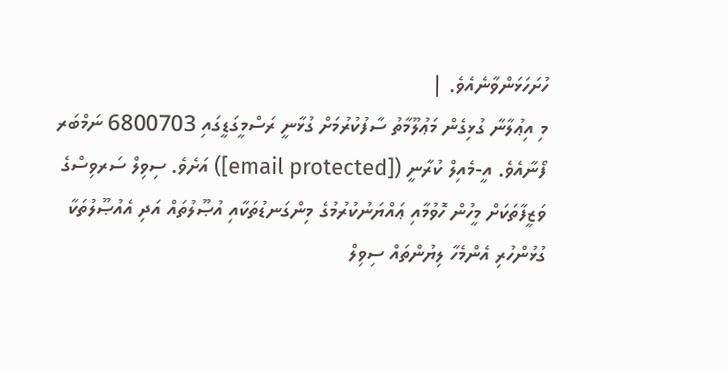ހުށަހަޅަންވާނެއެވެ. |
މި އިޢުލާނާ ގުޅިގެން މަޢުލޫމާތު ސާފުކުރުމަށް ގުޅާނީ ރަސްމީގަޑީގައި 6800703 ނަމްބަރ ފޯނާއެވެ. އީ-މެއިލް ކުރާނީ ([email protected]) އަށެވެ. ސިވިލް ސަރވިސްގެ ވަޒީފާތަކަށް މީހުން ހޮވުމާއި ޢައްޔަނުކުރުމުގެ މިންގަނޑުތަކާއި އުޞޫލުތައް އަދި އެއުޞޫލުތަކާ ގުޅުންހުރި އެންމެހާ ލިޔުންތައް ސިވިލް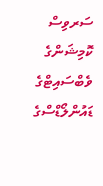ސަރވިސް ކޮމިޝަންގެ ވެބްސައިޓްގެ ޑައުންލޯޑްސްގެ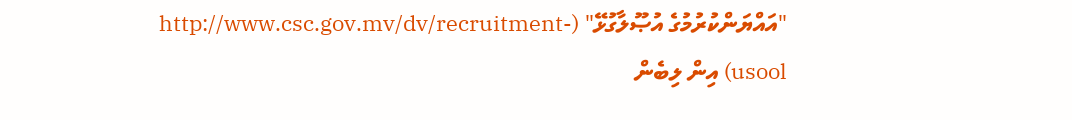"އައްޔަންކުރުމުގެ އުޞޫލާގުޅޭ" (http://www.csc.gov.mv/dv/recruitment-usool) އިން ލިބެން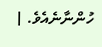ހުންނާނެއެވެ. |